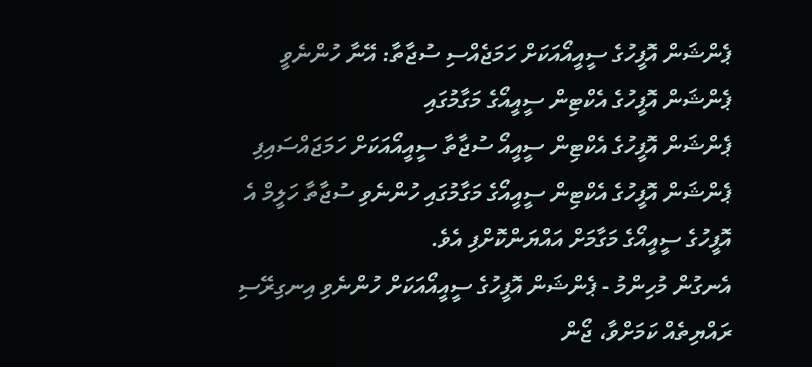ޕެންޝަން އޮފީހުގެ ސީއީއޯއަކަށް ހަމަޖެއްސި ސުޖާތާ: އޭނާ ހުންނެވީ ޕެންޝަން އޮފީހުގެ އެކްޓިން ސީއީއޯގެ މަގާމުގައި
ޕެންޝަން އޮފީހުގެ އެކްޓިން ސީއީއޯ ސުޖާތާ ސީއީއޯއަކަށް ހަމަޖައްސައިފި
ޕެންޝަން އޮފީހުގެ އެކްޓިން ސީއީއޯގެ މަގާމުގައި ހުންނެވި ސުޖާތާ ހަލީމް އެ އޮފީހުގެ ސީއީއޯގެ މަގާމަށް އައްޔަންކޮށްފި އެވެ.
އެނގުން މުހިންމު - ޕެންޝަން އޮފީހުގެ ސީއީއޯއަކަށް ހުންނެވި އިނގިރޭސި ރައްޔިތެއް ކަމަށްވާ، ޖޯން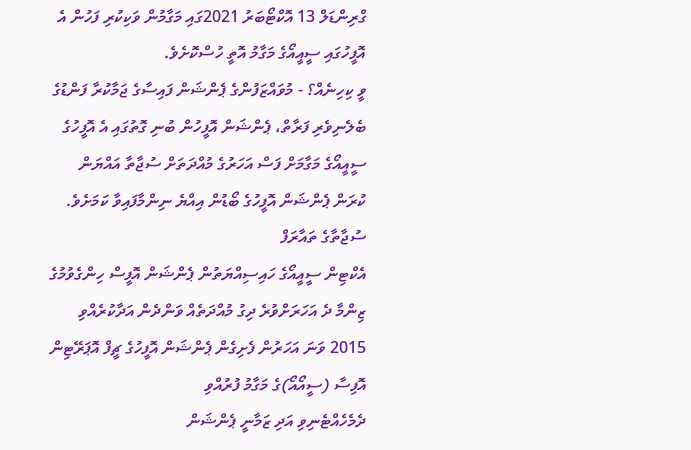ގްރިންޑަލް 13 އޮކްޓޯބަރު 2021ގައި މަގާމުން ވަކިކުރި ފަހުން އެ އޮފީހުގައި ސީއީއޯގެ މަގާމު އޮތީ ހުސްކޮށެވެ.
ވީ ކިހިނެއް؟ - މުވައްޒަފުންގެ ޕެންޝަން ފައިސާގެ ޖަމާކުރާ ފަންޑުގެ ބެލެނިވެރި ފަރާތް، ޕެންޝަން އޮފީހުން ބުނި ގޮތުގައި އެ އޮފީހުގެ ސީއީއޯގެ މަގާމަށް ފަސް އަހަރުގެ މުއްދަތަށް ސުޖާތާ އައްޔަން ކުރަން ޕެންޝަން އޮފީހުގެ ބޯޑުން އިއްޔެ ނިންމާފައިވާ ކަމަށެވެ.
ސުޖާތާގެ ތައާރަފް
އެކްޓިން ސީއީއޯގެ ހައިސިއްޔަތުން ޕެންޝަން އޮފީސް ހިންގެވުމުގެ ޒިންމާ ދެ އަހަރަށްވުރެ ދިގު މުއްދަތެއް ވަންދެން އަދާކުރެއްވި
2015 ވަނަ އަހަރުން ފެށިގެން ޕެންޝަން އޮފީހުގެ ޗީފް އޮޕަރޭޓިން އޮފިސާ (ސީއޯއޯ)ގެ މަގާމު ފުރުއްވި
ދެމެހެއްޓެނިވި އަދި ޒަމާނީ ޕެންޝަން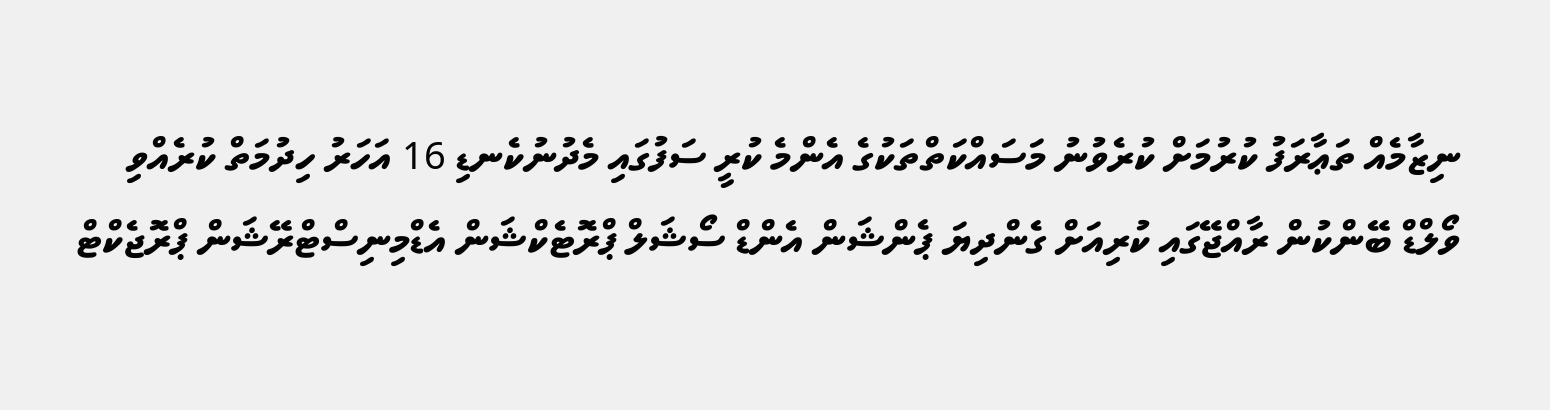ނިޒާމެއް ތަޢާރަފު ކުރުމަށް ކުރެވުނު މަސައްކަތްތަކުގެ އެންމެ ކުރީ ސަފުގައި މެދުނުކެނޑި 16 އަހަރު ހިދުމަތް ކުރެއްވި
ވޯލްޑް ބޭންކުން ރާއްޖޭގައި ކުރިއަށް ގެންދިޔަ ޕެންޝަން އެންޑް ސޯޝަލް ޕްރޮޓެކްޝަން އެޑްމިނިސްޓްރޭޝަން ޕްރޮޖެކްޓް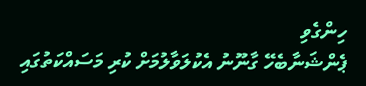ހިންގެވި
ޕެންޝަނާބެހޭ ގާނޫނު އެކުލަވާލުމަށް ކުރި މަސައްކަތުގައި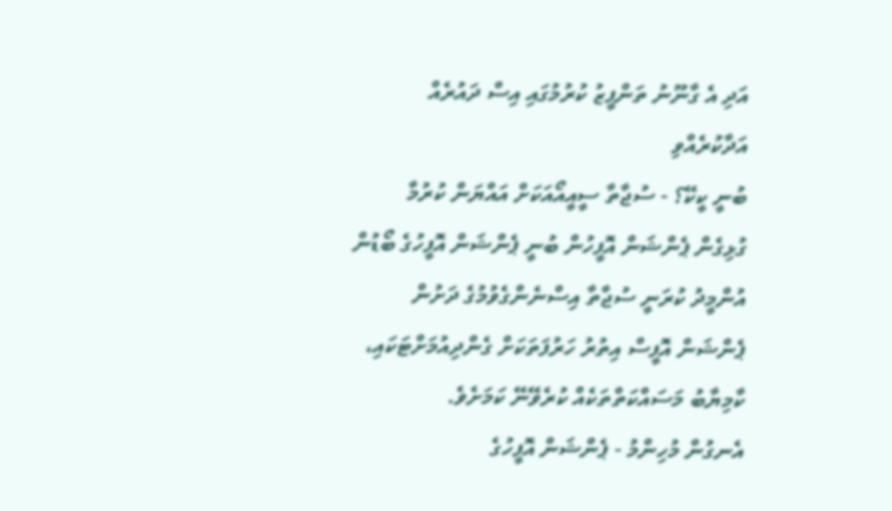އަދި އެ ގާނޫނު ތަންފީޒު ކުރުމުގައި އިސް ދައުރެއް އަދާކުރެއްވި
ބުނީ ކީކޭ؟ - ސުޖާތާ ސީއީއޯއަކަށް އައްޔަން ކުރުމާ ގުޅިގެން ޕެންޝަން އޮފީހުން ބުނީ ޕެންޝަން އޮފީހުގެ ބޯޑުން އުންމީދު ކުރަނީ ސުޖާތާ އިސްނެންގެވުމުގެ ދަށުން ޕެންޝަން އޮފީސް އިތުރު ހަރުފަތަކަށް ގެންދިއުމަށްޓަކައި، ކާމިޔާބު މަސައްކަތްތަކެއް ކުރެވޭނޭ ކަމަށެވެ.
އެނގުން މުހިންމު - ޕެންޝަން އޮފީހުގެ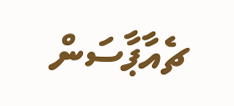ޗެއާޕާސަން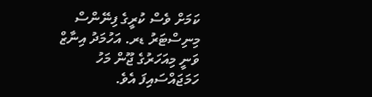ކަމަށް ވެސް ކުރީގެ ފިނޭންސް މިނިސްޓަރު ޑރ. އަހުމަދު އިނާޒް ވަނީ މިއަހަރުގެ ޖޫން މަހު ހަމަޖައްސައިފަ އެވެ.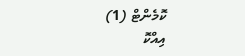ކޮމެންޓް (1)
އިއްކޮ